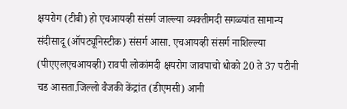क्षयरोग (टीबी) हो एचआयव्ही संसर्ग जाल्ल्या व्यक्तीमदी सगळ्यांत सामान्य संदीसादू (ऑपट्यूनिस्टीक) संसर्ग आसा. एचआयव्ही संसर्ग नाशिल्ल्या (पीएएलएचआयव्ही) रावपी लोकांमदी क्षयरोग जावपाचो धोको 20 ते 37 पटीनी चड आसता.जिल्लो वैजकी केंद्रांत (डीएमसी) आनी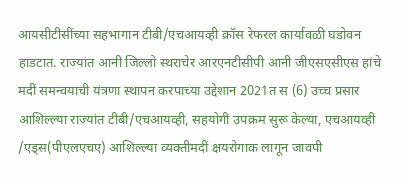आयसीटीसींच्या सहभागान टीबी/एचआयव्ही क्रॉस रेफरल कार्यावळी घडोवन हाडटात. राज्यांत आनी जिल्लो स्थराचेर आरएनटीसीपी आनी जीएसएसीएस हांचे मदीं समन्वयाची यंत्रणा स्थापन करपाच्या उद्देशान 2021त स (6) उच्च प्रसार आशिल्ल्या राज्यांत टीबी/एचआयव्ही, सहयोगी उपक्रम सुरू केल्या, एचआयव्ही /एड्स(पीएलएचए) आशिल्ल्या व्यक्तीमदीं क्षयरोगाक लागून जावपी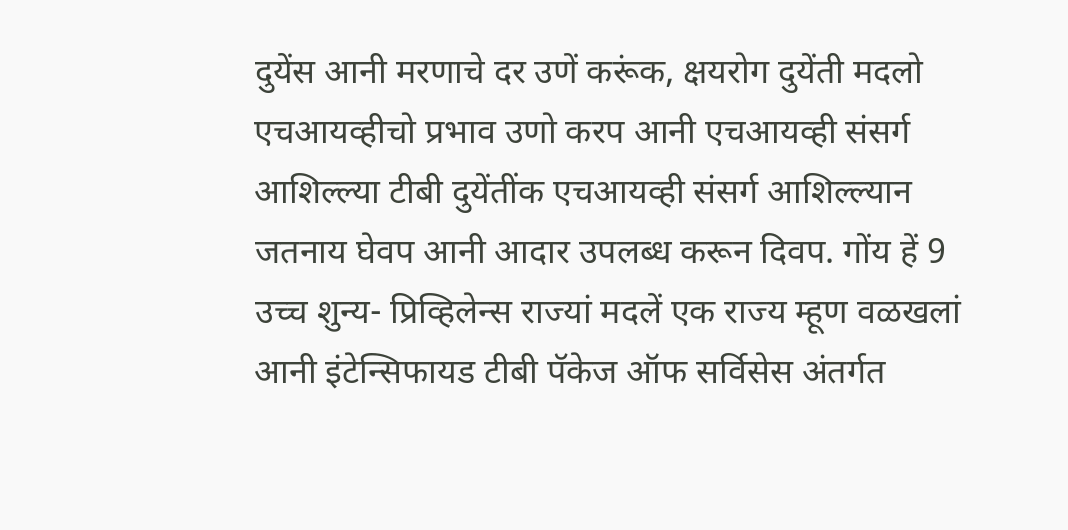दुयेंस आनी मरणाचे दर उणें करूंक, क्षयरोग दुयेंती मदलो एचआयव्हीचो प्रभाव उणो करप आनी एचआयव्ही संसर्ग आशिल्ल्या टीबी दुयेंतींक एचआयव्ही संसर्ग आशिल्ल्यान जतनाय घेवप आनी आदार उपलब्ध करून दिवप. गोंय हें 9 उच्च शुन्य- प्रिव्हिलेन्स राज्यां मदलें एक राज्य म्हूण वळखलां आनी इंटेन्सिफायड टीबी पॅकेज ऑफ सर्विसेस अंतर्गत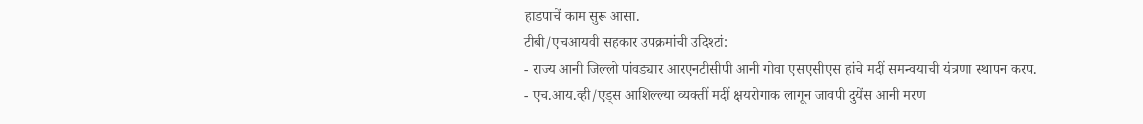हाडपाचें काम सुरू आसा.
टीबी/एचआयवी सहकार उपक्रमांची उदिश्टां:
- राज्य आनी जिल्लो पांवड्यार आरएनटीसीपी आनी गोवा एसएसीएस हांचे मदीं समन्वयाची यंत्रणा स्थापन करप.
- एच.आय.व्ही/एड्स आशिल्ल्या व्यक्तीं मदीं क्षयरोगाक लागून जावपी दुयेंस आनी मरण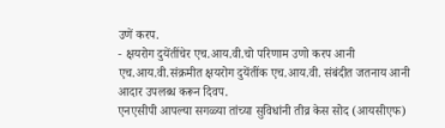उणें करप.
- क्षयरोग दुयेंतींचेर एच.आय.वी.चो परिणाम उणो करप आनी एच.आय.वी.संक्रमीत क्षयरोग दुयेंतींक एच.आय.वी. संबंदीत जतनाय आनी आदार उपलब्ध करून दिवप.
एनएसीपी आपल्या सगळ्या तांच्या सुविधांनी तीव्र केस सोद (आयसीएफ)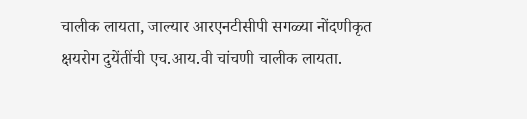चालीक लायता, जाल्यार आरएनटीसीपी सगळ्या नोंदणीकृत क्षयरोग दुयेंतींची एच.आय.वी चांचणी चालीक लायता.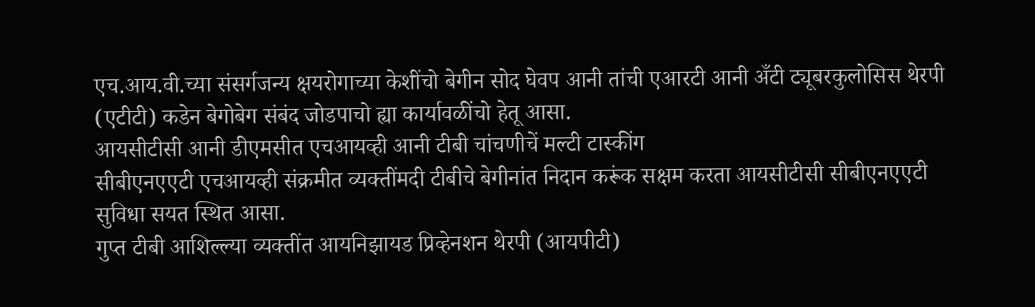एच.आय.वी.च्या संसर्गजन्य क्षयरोगाच्या केशींचो बेगीन सोद घेवप आनी तांची एआरटी आनी अँटी ट्यूबरकुलोसिस थेरपी (एटीटी) कडेन बेगोबेग संबंद जोडपाचो ह्या कार्यावळींचो हेतू आसा.
आयसीटीसी आनी डीएमसीत एचआयव्ही आनी टीबी चांचणीचें मल्टी टास्कींग
सीबीएनएएटी एचआयव्ही संक्रमीत व्यक्तींमदी टीबीचे बेगीनांत निदान करूंक सक्षम करता आयसीटीसी सीबीएनएएटी सुविधा सयत स्थित आसा.
गुप्त टीबी आशिल्ल्या व्यक्तींत आयनिझायड प्रिव्हेनशन थेरपी (आयपीटी)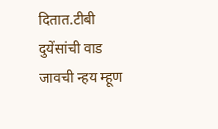दितात.टीबी दुयेंसांची वाड जावची न्हय म्हूण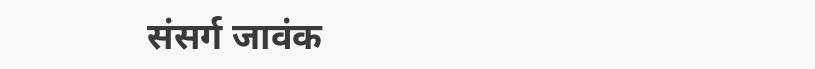संसर्ग जावंक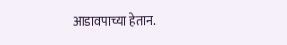आडावपाच्या हेतान.